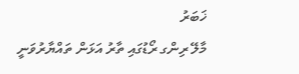ޚަބަރު
މާލޭ ރިންގ ރޯޑުގައި ތާރު އަޅަން ތައްޔާރުވަނީ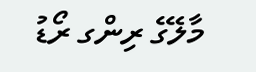މާލޭގެ ރިންގ ރޯޑު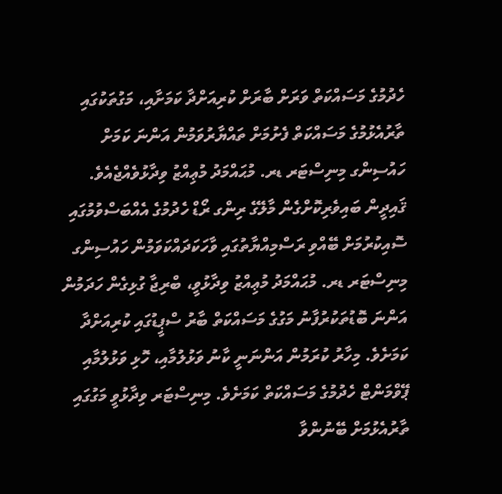ހެދުމުގެ މަސައްކަތް ވަރަށް ބާރަށް ކުރިއަށްދާ ކަމަށާއި، މަގުތަކުގައި ތާރުއެޅުމުގެ މަސައްކަތް ފެށުމަށް ތައްޔާރުވަމުން އަންނަ ކަމަށް ހައުސިންގ މިނިސްޓަރ ޑރ. މުޙައްމަދު މުޢިއްޒު ވިދާޅުވެއްޖެއެވެ.
ޤައިދީން ބައިވެރިކޮށްގެން މާލޭގެ ރިންގ ރޯޑް ހެދުމުގެ އެއްބަސްވުމުގައި ސޮއިކުރުމަށް ބޭއްވި ރަސްމިއްޔާތުގައި ވާހަކަދައްކަވަމުން ހައުސިންގ މިނިސްޓަރ ޑރ. މުޙައްމަދު މުޢިއްޒު ވިދާޅުވީ، ބްރިޖާ ގުޅިގެން ހަދަމުން އަންނަ ބޮޑުތަކުރުފާނު މަގުގެ މަސައްކަތް ބާރު ސްޕީޑުގައި ކުރިއަށްދާ ކަމަށެވެ. މިހާރު ކުރަމުން އަންނަނީ ކާނު ވަޅުލުމާއި، ހޮޅި ވަޅުލުމާއި ޕޭވްމަންޓް ހެދުމުގެ މަސައްކަތް ކަމަށެވެ. މިނިސްޓަރ ވިދާޅުވީ މަގުގައި ތާރުއެޅުމަށް ބޭނުންވާ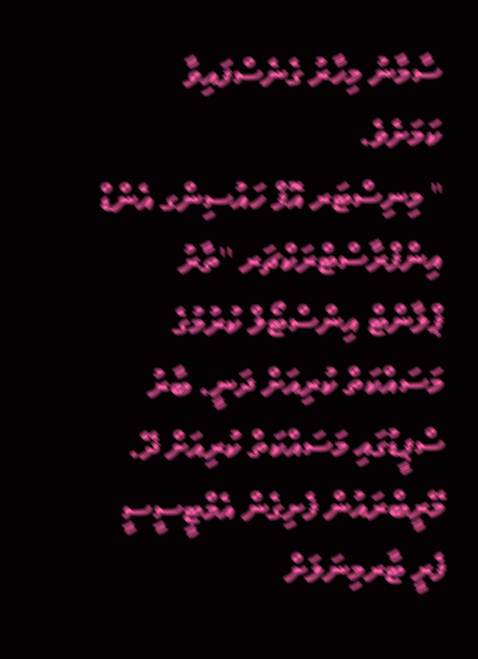ސާމާނު މިހާރު ގެނެސްފައިވާ ކަމަށެވެ.
" މިނިސްޓަރ އޮފް ހައުސިންގ އެންޑް އިންފްރާސްޓްރަކްޗަރ ''ތާރު ޕްލާންޓް އިންސްޓޯލް ކުރުމުގެ މަސައްކަތް ކުރިއަށް ދަނީ. ބާރު ސްޕީޑުގައި މަސައްކަތް ކުރިއަށް ދޭ. މޭރީބްރައުން ފެށިގެން އެމްޓީސީސީ ފެރީ ޓާރމިނަލަށް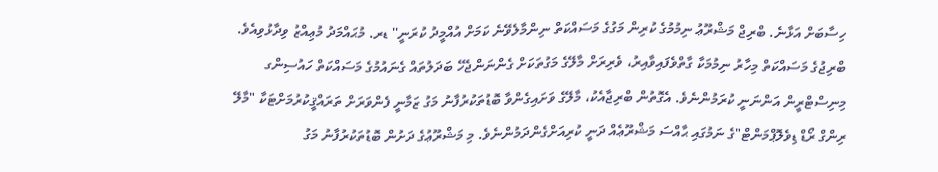ހިސާބަށް އަޅާނެ. ބްރިޖް މަޝްރޫޢު ނިމުމުގެ ކުރިން މަގުގެ މަސައްކަތް ނިންމާލެވޭނެ ކަމަށް އުއްމީދު ކުރަނީ'' ޑރ. މުޙައްމަދު މުޢިއްޒު ވިދާޅުވިއެވެ.
ބްރިޖުގެ މަސައްކަތް މިހާރު ނިމުމަކާ ގާތްވެފައިވާއިރު، ވެރިރަށް މާލޭގެ މަގުތަކަށް ގެންނަންޖެހޭ ބަދަލުތައް ގެނައުމުގެ މަސައްކަތް ހައުސިންގ މިނިސްޓްރީން އަންނަނީ ކުރަމުންނެވެ. އެގޮތުން ބްރިޖާއެކު، މާލޭގެ ވަށައިގެންވާ ބޮޑުތަކުރުފާނު މަގު ޒަމާނީ ފެންވަރަށް ތަރައްޤީކުރުމަށްޓަކާ "މާލޭ ރިންގް ރޯޑް ޑިވެލޮޕްމަންޓް"ގެ ނަމުގައި ޙާއްސަ މަޝްރޫޢެއް ދަނީ ކުރިއަށްގެންދަމުންނެވެ. މި މަޝްރޫޢުގެ ދަށުން ބޮޑުތަކުރުފާނު މަގު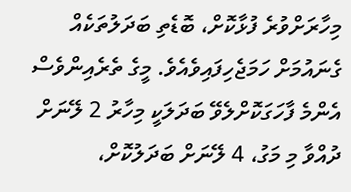މިހާރަށްވުރެ ފުޅާކޮށް، ބޮޑެތި ބަދަލުތަކެއް ގެނައުމަށް ހަމަޖެހިފައިވެއެވެ. މީގެ ތެރެއިންވެސް އެންމެ ފާހަގަކޮށްލެވޭ ބަދަލަކީ މިހާރު 2 ލޭނަށް ދުއްވާ މި މަގު، 4 ލޭނަށް ބަދަލުކޮށް،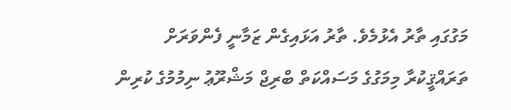މަގުގައި ތާރު އެޅުމެވެ. ތާރު އަޅައިގެން ޒަމާނީ ފެންވަރަށް ތަރައްޤީކުރާ މިމަގުގެ މަސައްކަތް ބްރިޖް މަޝްރޫޢު ނިމުމުގެ ކުރިން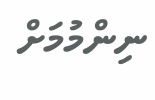ނިންމުމަށް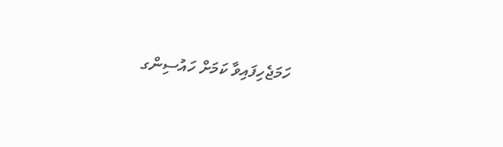ހަމަޖެހިފައިވާ ކަމަށް ހައުސިންގ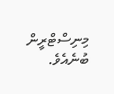މިނިސްޓްރީން ބުނެއެވެ.